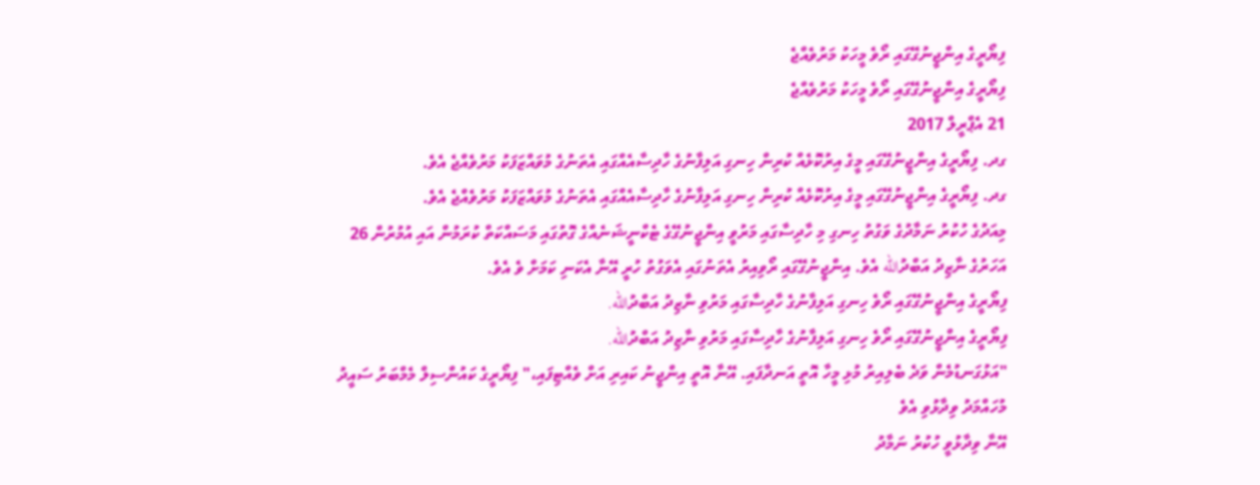ފިޔޯރީގެ އިންޖީނުގޭގައި ރޯވެ މީހަކު މަރުވެއްޖެ
ފިޔޯރީގެ އިންޖީނުގޭގައި ރޯވެ މީހަކު މަރުވެއްޖެ
21 އެޕްރީލް 2017
ގދ. ފިޔޯރީގެ އިންޖީނުގޭގައި މީގެ އިރުކޮޅެއް ކުރިން ހިނގި އަލިފާނުގެ ހާދިސާއެއްގައި އެތަނުގެ މުވައްޒަފަކު މަރުވެއްޖެ އެވެ.
ގދ. ފިޔޯރީގެ އިންޖީނުގޭގައި މީގެ އިރުކޮޅެއް ކުރިން ހިނގި އަލިފާނުގެ ހާދިސާއެއްގައި އެތަނުގެ މުވައްޒަފަކު މަރުވެއްޖެ އެވެ.
މިއަދުގެ ހުކުރު ނަމާދުގެ ވަގުތު ހިނގި މި ހާދިސާގައި މަރުވީ އިންޖީނުގޭގެ ޓެކްނީޝަނެއްގެ ގޮތުގައި މަސައްކަތް ކުރަމުން އައި އުމުރުން 26 އަހަރުގެ ނާޒިދު އަބްދުالله އެވެ. އިންޖީނުގޭގައި ރޯވިއިރު އެތަނުގައި އެވަގުތު ހުރީ އޭނާ އެކަނި ކަމަށް ވެ އެވެ.
ފިޔޯރީގެ އިންޖީނުގޭގައި ރޯވެ ހިނގި އަލިފާނުގެ ހާދިސާގައި މަރުވި ނާޒިދު އަބްދުالله.
ފިޔޯރީގެ އިންޖީނުގޭގައި ރޯވެ ހިނގި އަލިފާނުގެ ހާދިސާގައި މަރުވި ނާޒިދު އަބްދުالله.
"އަޅުގަނޑުމެން ވަދެ ބެލިއިރު މުޅި މީހާ އޮތީ އަނދާފައި. އޭނާ އޮތީ އިންޖީނު ކައިރި އަށް ވެއްޓިފައި،" ފިޔޯރީގެ ކައުންސިލް މެމްބަރު ސައީދު މުހައްމަދު ވިދާޅުވި އެވެ
އޭނާ ވިދާޅުވީ ހުކުރު ނަމާދު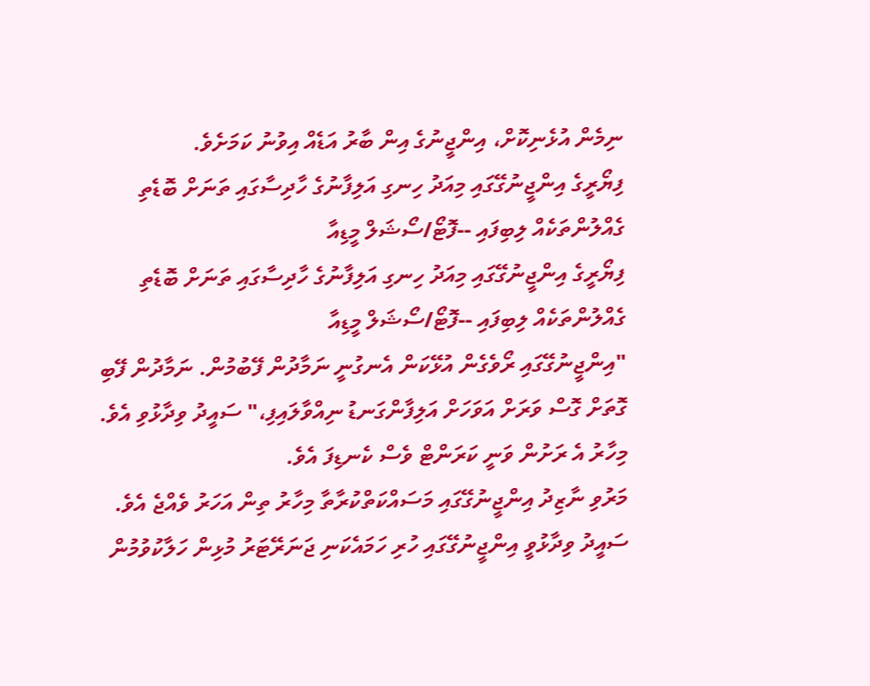ނިމެން އުޅެނިކޮށް، އިންޖީނުގެ އިން ބާރު އަޑެއް އިވުނު ކަމަށެވެ.
ފިޔޯރީގެ އިންޖީނުގޭގައި މިއަދު ހިނގި އަލިފާނުގެ ހާދިސާގައި ތަނަށް ބޮޑެތި ގެއްލުންތަކެއް ލިބިފައި --ފޮޓޯ/ސޯޝަލް މީޑިއާ
ފިޔޯރީގެ އިންޖީނުގޭގައި މިއަދު ހިނގި އަލިފާނުގެ ހާދިސާގައި ތަނަށް ބޮޑެތި ގެއްލުންތަކެއް ލިބިފައި --ފޮޓޯ/ސޯޝަލް މީޑިއާ
"އިންޖީނުގޭގައި ރޯވެގެން އުޅޭކަން އެނގުނީ ނަމާދުން ފޭބުމުން. ނަމާދުން ފޭބި ގޮތަށް ގޮސް ވަރަށް އަވަހަށް އަލިފާންގަނޑު ނިއްވާލައިފި،" ސައީދު ވިދާޅުވި އެވެ.
މިހާރު އެ ރަށުން ވަނީ ކަރަންޓް ވެސް ކެނޑިފަ އެވެ.
މަރުވި ނާޒިދު އިންޖީނުގޭގައި މަސައްކަތްކުރާތާ މިހާރު ތިން އަހަރު ވެއްޖެ އެވެ.
ސައީދު ވިދާޅުވީ އިންޖީނުގޭގައި ހުރި ހަމައެކަނި ޖަނަރޭޓަރު މުޅިން ހަލާކުވުމުން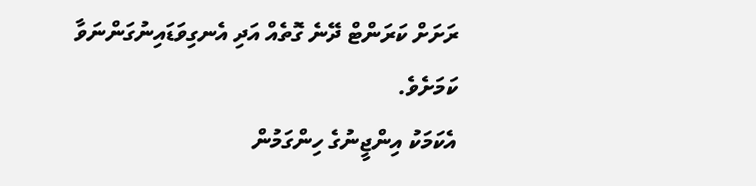ރަށަށް ކަރަންޓް ދޭނެ ގޮތެއް އަދި އެނގިވަޑައިނުގަންނަވާ ކަމަށެވެ.
އެކަމަކު އިންޖީނުގެ ހިންގަމުން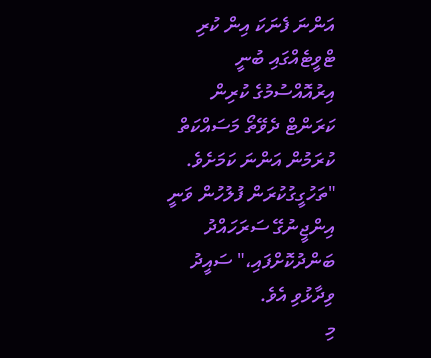އަންނަ ފެނަކަ އިން ކުރި ޓްވީޓެއްގައި ބުނީ އިރުއޮއްސުމުގެ ކުރިން ކަރަންޓް ދެވޭތޯ މަސައްކަތް ކުރަމުން އަންނަ ކަމަށެވެ.
"ތަހުގީގުކުރަން ފުލުހުން ވަނީ އިންޖީނުގޭ ސަރަހައްދު ބަންދުކޮށްފައި،" ސައީދު ވިދާޅުވި އެވެ.
މި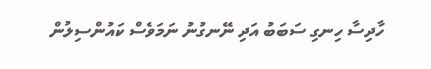ހާދިސާ ހިނގި ސަބަބު އަދި ނޭނގުނު ނަމަވެސް ކައުންސިލުން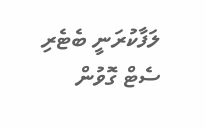ލަފާކުރަނީ ބެޓެރި ސެޓް ގޮވުން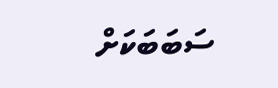ސަބަބަކަށް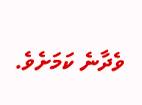ވެދާނެ ކަމަށެވެ.